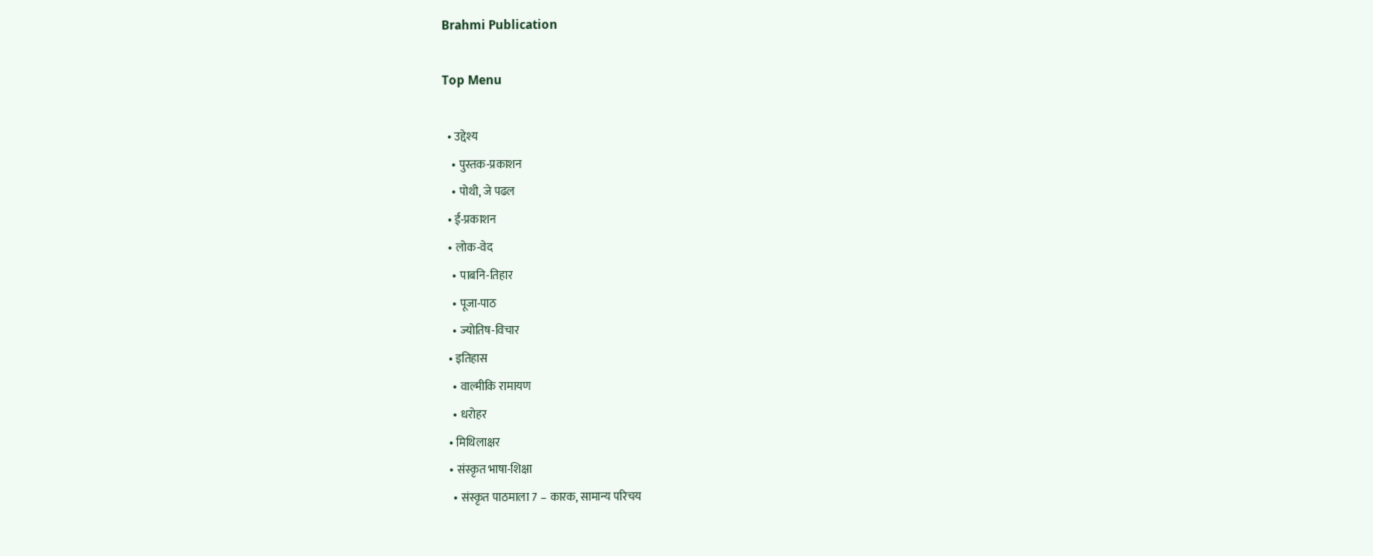Brahmi Publication

Top Menu

  • उद्देश्य
    • पुस्तक-प्रकाशन
    • पोथी, जे पढल
  • ई-प्रकाशन
  • लोक-वेद
    • पाबनि-तिहार
    • पूजा-पाठ
    • ज्योतिष-विचार
  • इतिहास
    • वाल्मीकि रामायण
    • धरोहर
  • मिथिलाक्षर
  • संस्कृत भाषा-शिक्षा
    • संस्कृत पाठमाला 7 – कारक, सामान्य परिचय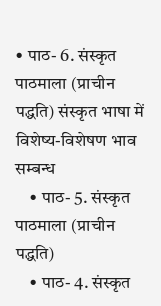• पाठ- 6. संस्कृत पाठमाला (प्राचीन पद्धति) संस्कृत भाषा में विशेष्य-विशेषण भाव सम्बन्ध
    • पाठ- 5. संस्कृत पाठमाला (प्राचीन पद्धति)
    • पाठ- 4. संस्कृत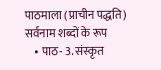पाठमाला (प्राचीन पद्धति) सर्वनाम शब्दों के रूप
    • पाठ- 3. संस्कृत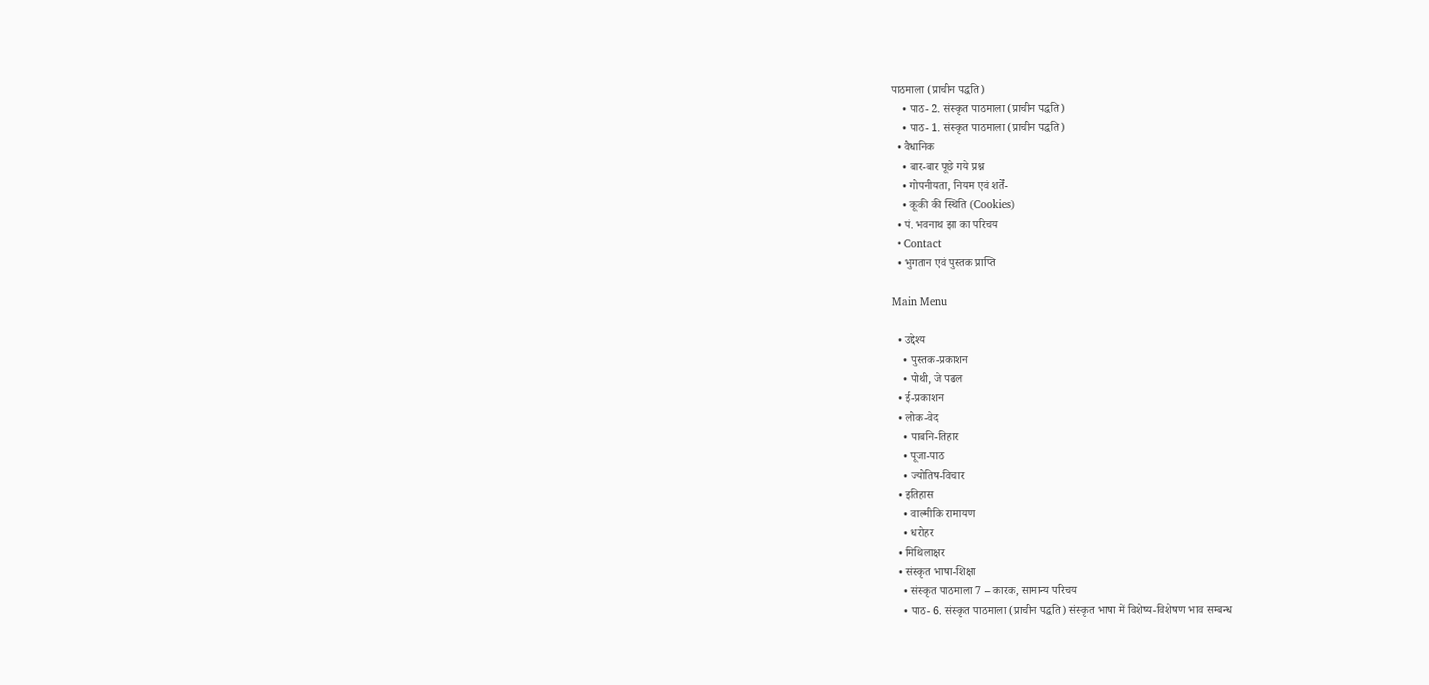पाठमाला (प्राचीन पद्धति)
    • पाठ- 2. संस्कृत पाठमाला (प्राचीन पद्धति)
    • पाठ- 1. संस्कृत पाठमाला (प्राचीन पद्धति)
  • वैधानिक
    • बार-बार पूछे गये प्रश्न
    • गोपनीयता, नियम एवं शर्तें-
    • कूकी की स्थिति (Cookies)
  • पं. भवनाथ झा का परिचय
  • Contact
  • भुगतान एवं पुस्तक प्राप्ति

Main Menu

  • उद्देश्य
    • पुस्तक-प्रकाशन
    • पोथी, जे पढल
  • ई-प्रकाशन
  • लोक-वेद
    • पाबनि-तिहार
    • पूजा-पाठ
    • ज्योतिष-विचार
  • इतिहास
    • वाल्मीकि रामायण
    • धरोहर
  • मिथिलाक्षर
  • संस्कृत भाषा-शिक्षा
    • संस्कृत पाठमाला 7 – कारक, सामान्य परिचय
    • पाठ- 6. संस्कृत पाठमाला (प्राचीन पद्धति) संस्कृत भाषा में विशेष्य-विशेषण भाव सम्बन्ध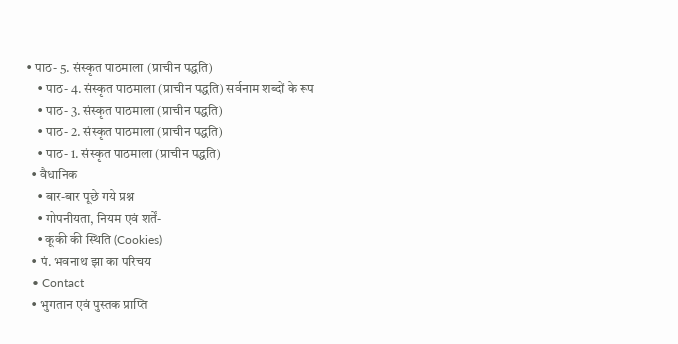• पाठ- 5. संस्कृत पाठमाला (प्राचीन पद्धति)
    • पाठ- 4. संस्कृत पाठमाला (प्राचीन पद्धति) सर्वनाम शब्दों के रूप
    • पाठ- 3. संस्कृत पाठमाला (प्राचीन पद्धति)
    • पाठ- 2. संस्कृत पाठमाला (प्राचीन पद्धति)
    • पाठ- 1. संस्कृत पाठमाला (प्राचीन पद्धति)
  • वैधानिक
    • बार-बार पूछे गये प्रश्न
    • गोपनीयता, नियम एवं शर्तें-
    • कूकी की स्थिति (Cookies)
  • पं. भवनाथ झा का परिचय
  • Contact
  • भुगतान एवं पुस्तक प्राप्ति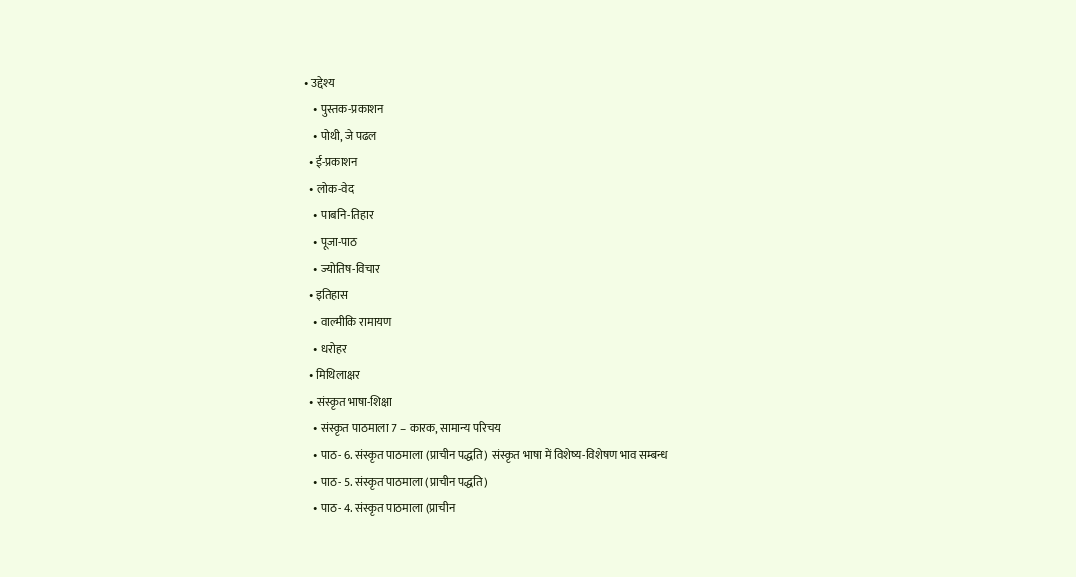• उद्देश्य
    • पुस्तक-प्रकाशन
    • पोथी, जे पढल
  • ई-प्रकाशन
  • लोक-वेद
    • पाबनि-तिहार
    • पूजा-पाठ
    • ज्योतिष-विचार
  • इतिहास
    • वाल्मीकि रामायण
    • धरोहर
  • मिथिलाक्षर
  • संस्कृत भाषा-शिक्षा
    • संस्कृत पाठमाला 7 – कारक, सामान्य परिचय
    • पाठ- 6. संस्कृत पाठमाला (प्राचीन पद्धति) संस्कृत भाषा में विशेष्य-विशेषण भाव सम्बन्ध
    • पाठ- 5. संस्कृत पाठमाला (प्राचीन पद्धति)
    • पाठ- 4. संस्कृत पाठमाला (प्राचीन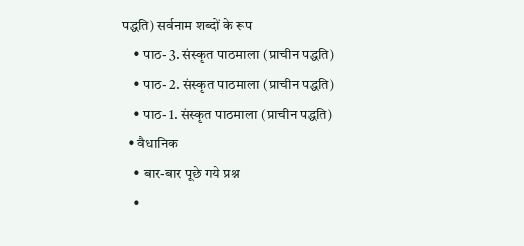पद्धति) सर्वनाम शब्दों के रूप
    • पाठ- 3. संस्कृत पाठमाला (प्राचीन पद्धति)
    • पाठ- 2. संस्कृत पाठमाला (प्राचीन पद्धति)
    • पाठ- 1. संस्कृत पाठमाला (प्राचीन पद्धति)
  • वैधानिक
    • बार-बार पूछे गये प्रश्न
    •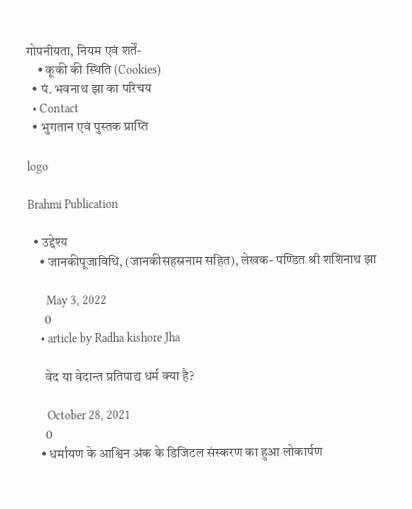गोपनीयता, नियम एवं शर्तें-
    • कूकी की स्थिति (Cookies)
  • पं. भवनाथ झा का परिचय
  • Contact
  • भुगतान एवं पुस्तक प्राप्ति

logo

Brahmi Publication

  • उद्देश्य
    • जानकीपूजाविधि, (जानकीसहस्रनाम सहित), लेखक- पण्डित श्री शशिनाथ झा

      May 3, 2022
      0
    • article by Radha kishore Jha

      वेद या वेदान्त प्रतिपाद्य धर्म क्या है?

      October 28, 2021
      0
    • धर्मायण के आश्विन अंक के डिजिटल संस्करण का हुआ लोकार्पण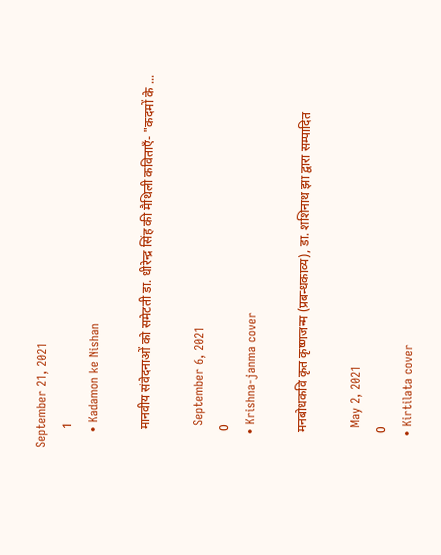September 21, 2021
      1
    • Kadamon ke Nishan

      मानवीय संवेदनाओं को समेटती डा. धीरेन्द्र सिंह की मैथिली कविताएँ- "कदमों के ...

      September 6, 2021
      0
    • Krishna-janma cover

      मनबोधकवि कृत कृष्णजन्म (प्रबन्धकाव्य), डा. शशिनाथ झा द्वारा सम्पादित

      May 2, 2021
      0
    • Kirtilata cover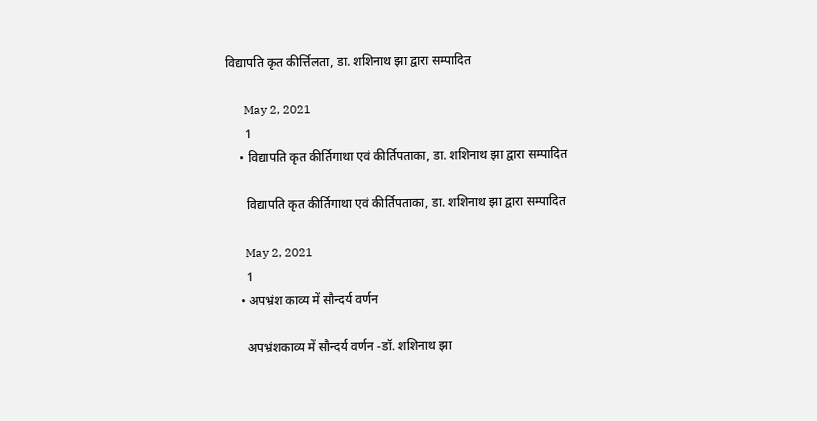विद्यापति कृत कीर्त्तिलता, डा. शशिनाथ झा द्वारा सम्पादित

      May 2, 2021
      1
    • विद्यापति कृत कीर्तिगाथा एवं कीर्तिपताका, डा. शशिनाथ झा द्वारा सम्पादित

      विद्यापति कृत कीर्तिगाथा एवं कीर्तिपताका, डा. शशिनाथ झा द्वारा सम्पादित

      May 2, 2021
      1
    • अपभ्रंश काव्य में सौन्दर्य वर्णन

      अपभ्रंशकाव्य में सौन्दर्य वर्णन -डॉ. शशिनाथ झा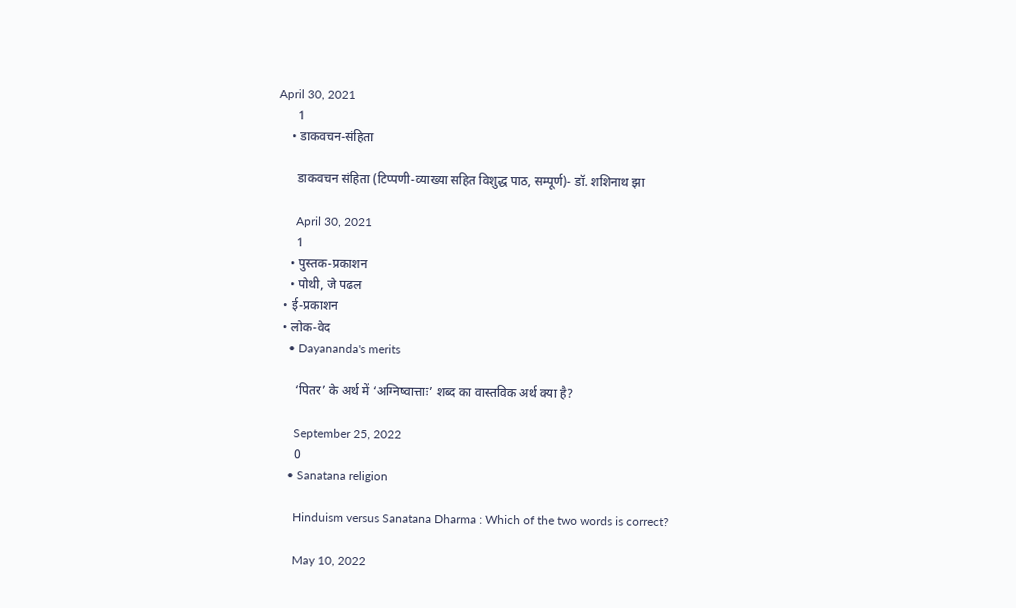April 30, 2021
      1
    • डाकवचन-संहिता

      डाकवचन संहिता (टिप्पणी-व्याख्या सहित विशुद्ध पाठ, सम्पूर्ण)- डॉ. शशिनाथ झा

      April 30, 2021
      1
    • पुस्तक-प्रकाशन
    • पोथी, जे पढल
  • ई-प्रकाशन
  • लोक-वेद
    • Dayananda's merits

      ‘पितर’ के अर्थ में ‘अग्निष्वात्ताः’ शब्द का वास्तविक अर्थ क्या है?

      September 25, 2022
      0
    • Sanatana religion

      Hinduism versus Sanatana Dharma : Which of the two words is correct?

      May 10, 2022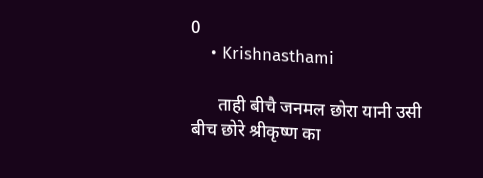0
    • Krishnasthami

      ताही बीचै जनमल छोरा यानी उसी बीच छोरे श्रीकृष्ण का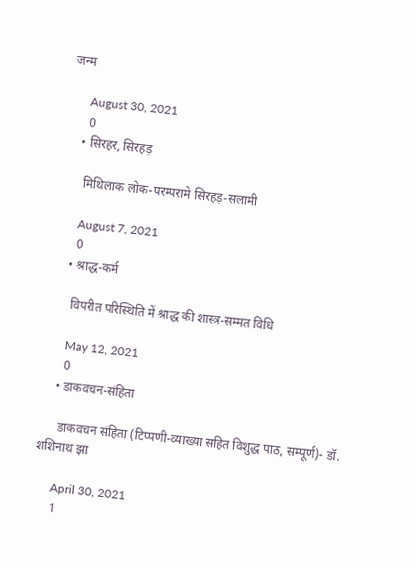जन्म

      August 30, 2021
      0
    • सिरहर, सिरहड़

      मिथिलाक लोक-परम्परामे सिरहड़-सलामी

      August 7, 2021
      0
    • श्राद्ध-कर्म

      विपरीत परिस्थिति में श्राद्ध की शास्त्र-सम्मत विधि

      May 12, 2021
      0
    • डाकवचन-संहिता

      डाकवचन संहिता (टिप्पणी-व्याख्या सहित विशुद्ध पाठ, सम्पूर्ण)- डॉ. शशिनाथ झा

      April 30, 2021
      1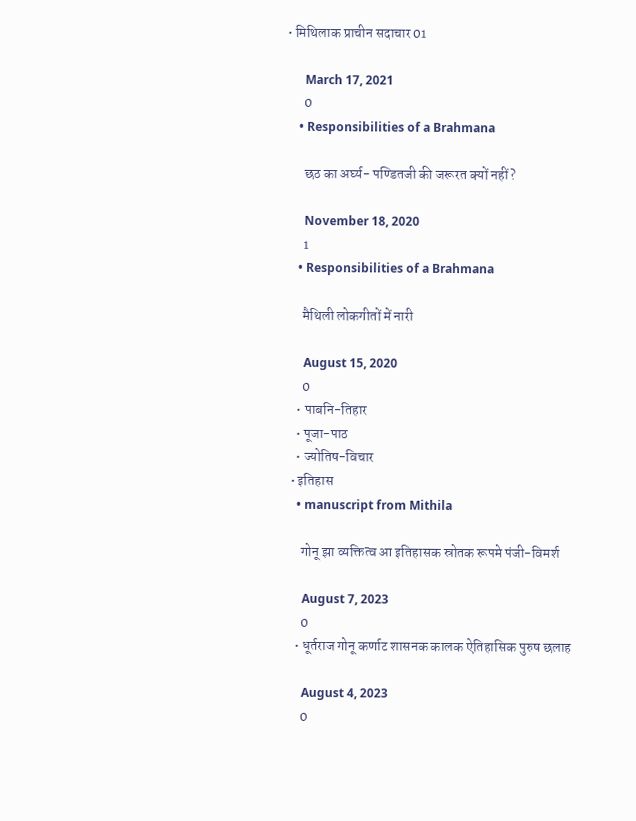• मिथिलाक प्राचीन सदाचार 01

      March 17, 2021
      0
    • Responsibilities of a Brahmana

      छठ का अर्घ्य- पण्डितजी की जरूरत क्यों नहीं?

      November 18, 2020
      1
    • Responsibilities of a Brahmana

      मैथिली लोकगीतों में नारी

      August 15, 2020
      0
    • पाबनि-तिहार
    • पूजा-पाठ
    • ज्योतिष-विचार
  • इतिहास
    • manuscript from Mithila

      गोनू झा व्यक्तित्व आ इतिहासक स्रोतक रूपमे पंजी-विमर्श

      August 7, 2023
      0
    • धूर्तराज गोनू कर्णाट शासनक कालक ऐतिहासिक पुरुष छलाह

      August 4, 2023
      0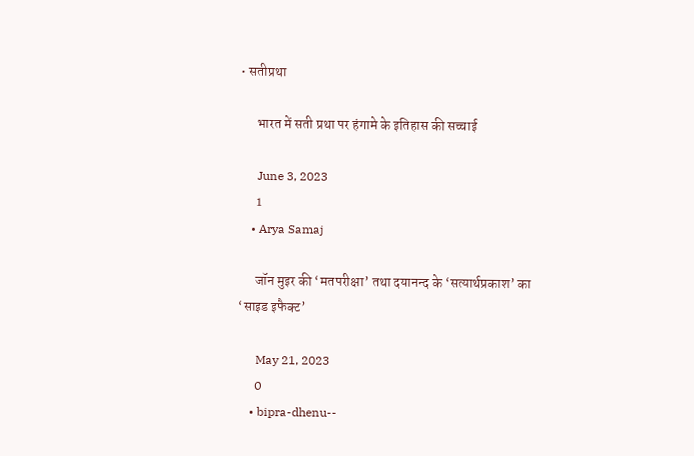• सतीप्रथा

      भारत में सती प्रथा पर हंगामे के इतिहास की सच्चाई

      June 3, 2023
      1
    • Arya Samaj

      जॉन मुइर की ‘मतपरीक्षा’ तथा दयानन्द के ‘सत्यार्थप्रकाश’ का ‘साइड इफैक्ट’

      May 21, 2023
      0
    • bipra-dhenu--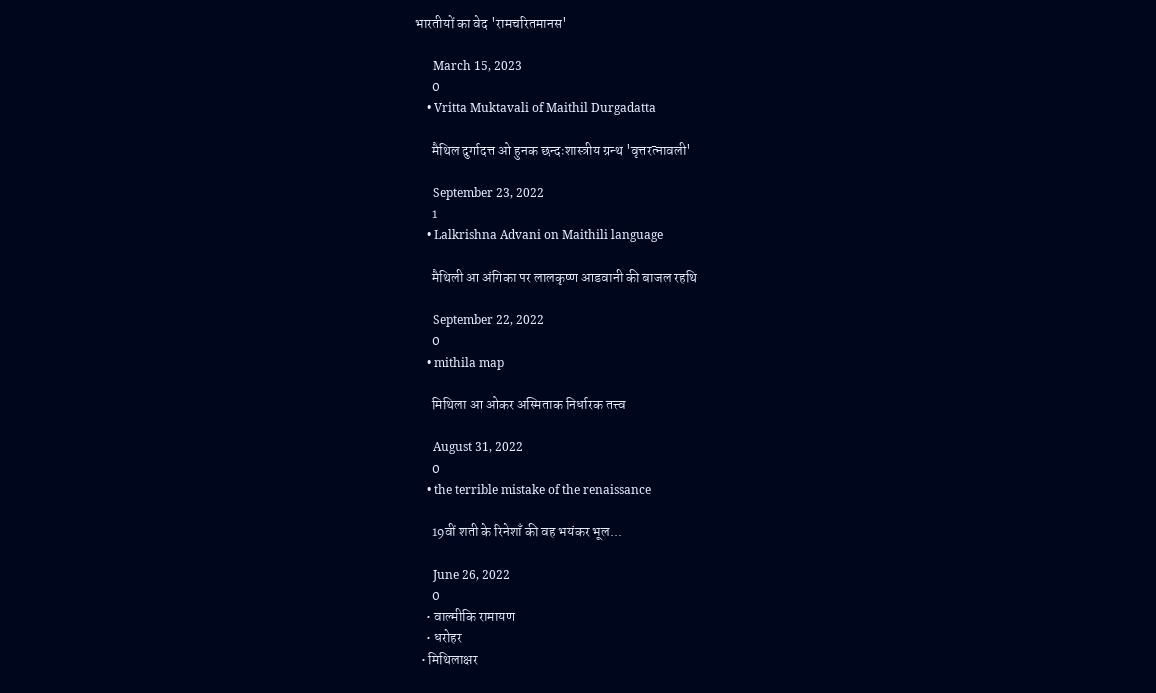भारतीयों का वेद 'रामचरितमानस'

      March 15, 2023
      0
    • Vritta Muktavali of Maithil Durgadatta

      मैथिल दुर्गादत्त ओ हुनक छन्दःशास्त्रीय ग्रन्थ 'वृत्तरत्नावली'

      September 23, 2022
      1
    • Lalkrishna Advani on Maithili language

      मैथिली आ अंगिका पर लालकृष्ण आडवानी की बाजल रहथि

      September 22, 2022
      0
    • mithila map

      मिथिला आ ओकर अस्मिताक निर्धारक तत्त्व

      August 31, 2022
      0
    • the terrible mistake of the renaissance

      19वीं शती के रिनेशाँ की वह भयंकर भूल...

      June 26, 2022
      0
    • वाल्मीकि रामायण
    • धरोहर
  • मिथिलाक्षर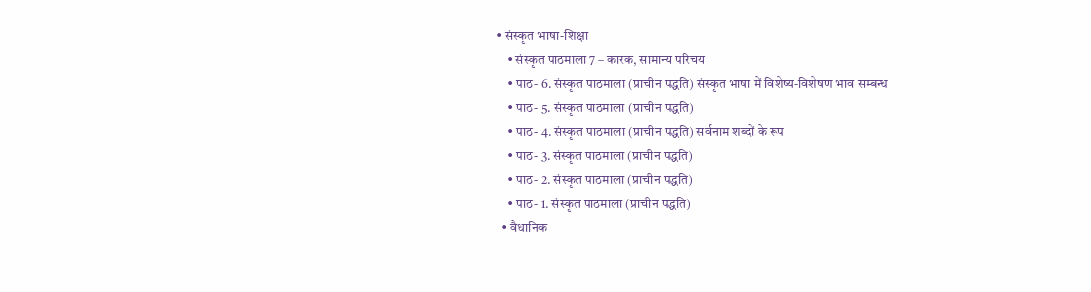• संस्कृत भाषा-शिक्षा
    • संस्कृत पाठमाला 7 – कारक, सामान्य परिचय
    • पाठ- 6. संस्कृत पाठमाला (प्राचीन पद्धति) संस्कृत भाषा में विशेष्य-विशेषण भाव सम्बन्ध
    • पाठ- 5. संस्कृत पाठमाला (प्राचीन पद्धति)
    • पाठ- 4. संस्कृत पाठमाला (प्राचीन पद्धति) सर्वनाम शब्दों के रूप
    • पाठ- 3. संस्कृत पाठमाला (प्राचीन पद्धति)
    • पाठ- 2. संस्कृत पाठमाला (प्राचीन पद्धति)
    • पाठ- 1. संस्कृत पाठमाला (प्राचीन पद्धति)
  • वैधानिक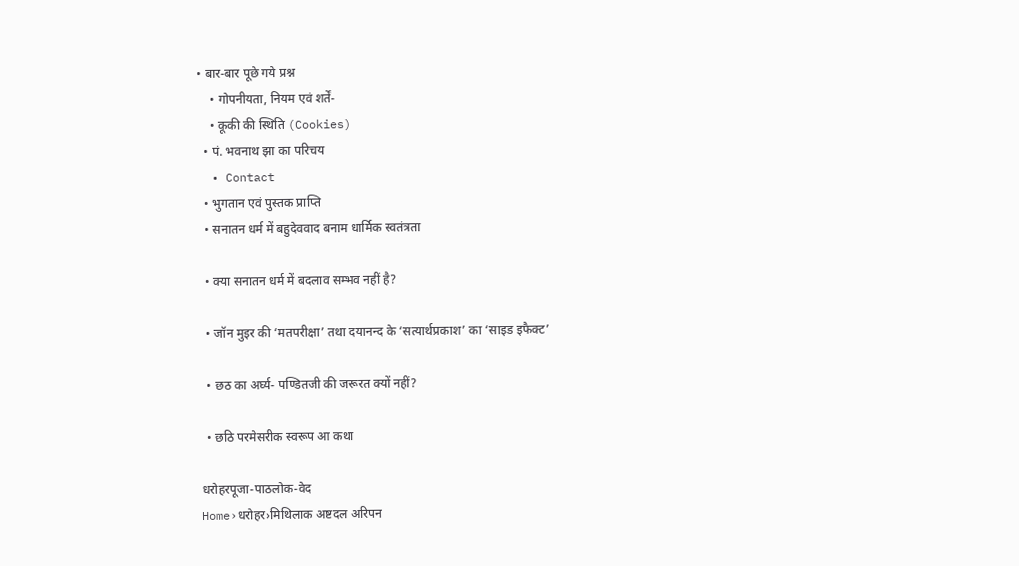• बार-बार पूछे गये प्रश्न
    • गोपनीयता, नियम एवं शर्तें-
    • कूकी की स्थिति (Cookies)
  • पं. भवनाथ झा का परिचय
  • Contact
  • भुगतान एवं पुस्तक प्राप्ति
  • सनातन धर्म में बहुदेववाद बनाम धार्मिक स्वतंत्रता

  • क्या सनातन धर्म में बदलाव सम्भव नहीं है?

  • जॉन मुइर की ‘मतपरीक्षा’ तथा दयानन्द के ‘सत्यार्थप्रकाश’ का ‘साइड इफैक्ट’

  • छठ का अर्घ्य- पण्डितजी की जरूरत क्यों नहीं?

  • छठि परमेसरीक स्वरूप आ कथा

धरोहरपूजा-पाठलोक-वेद
Home›धरोहर›मिथिलाक अष्टदल अरिपन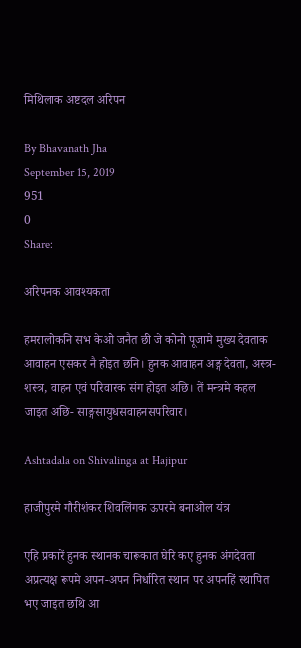मिथिलाक अष्टदल अरिपन

By Bhavanath Jha
September 15, 2019
951
0
Share:

अरिपनक आवश्यकता

हमरालोकनि सभ केओ जनैत छी जे कोनो पूजामे मुख्य देवताक आवाहन एसकर नै होइत छनि। हुनक आवाहन अङ्ग देवता, अस्त्र-शस्त्र, वाहन एवं परिवारक संग होइत अछि। तें मन्त्रमे कहल जाइत अछि- साङ्गसायुधसवाहनसपरिवार।

Ashtadala on Shivalinga at Hajipur

हाजीपुरमे गौरीशंकर शिवलिंगक ऊपरमे बनाओल यंत्र

एहि प्रकारें हुनक स्थानक चारूकात घेरि कए हुनक अंगदेवता अप्रत्यक्ष रूपमे अपन-अपन निर्धारित स्थान पर अपनहिं स्थापित भए जाइत छथि आ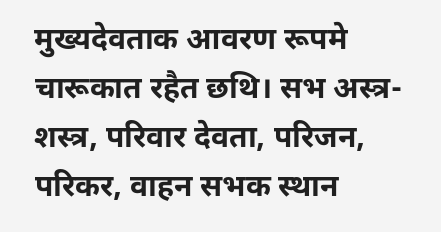मुख्यदेवताक आवरण रूपमे चारूकात रहैत छथि। सभ अस्त्र-शस्त्र, परिवार देवता, परिजन, परिकर, वाहन सभक स्थान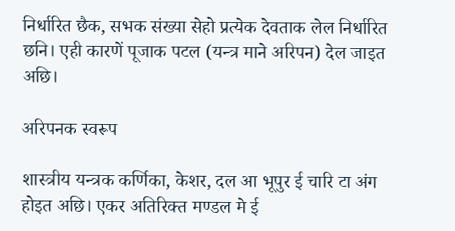निर्धारित छैक, सभक संख्या सेहो प्रत्येक देवताक लेल निर्धारित छनि। एही कारणें पूजाक पटल (यन्त्र माने अरिपन) देल जाइत अछि।

अरिपनक स्वरूप

शास्त्रीय यन्त्रक कर्णिका, केशर, दल आ भूपुर ई चारि टा अंग होइत अछि। एकर अतिरिक्त मण्डल मे ई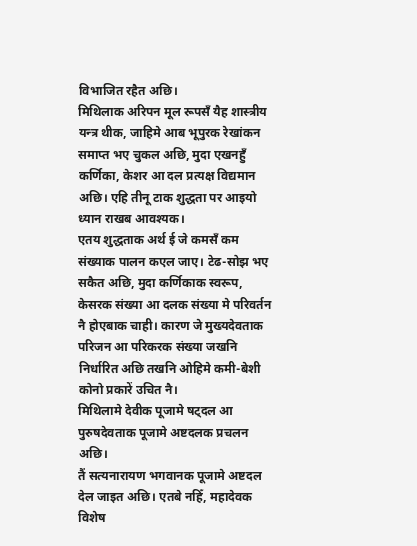विभाजित रहैत अछि।
मिथिलाक अरिपन मूल रूपसँ यैह शास्त्रीय यन्त्र थीक, जाहिमे आब भूपुरक रेखांकन समाप्त भए चुकल अछि, मुदा एखनहुँ कर्णिका, केशर आ दल प्रत्यक्ष विद्यमान अछि। एहि तीनू टाक शुद्धता पर आइयो ध्यान राखब आवश्यक।
एतय शुद्धताक अर्थ ई जे कमसँ कम संख्याक पालन कएल जाए। टेढ-सोझ भए सकैत अछि, मुदा कर्णिकाक स्वरूप, केसरक संख्या आ दलक संख्या मे परिवर्तन नै होएबाक चाही। कारण जे मुख्यदेवताक परिजन आ परिकरक संख्या जखनि निर्धारित अछि तखनि ओहिमे कमी-बेशी कोनो प्रकारें उचित नै।
मिथिलामे देवीक पूजामे षट्दल आ पुरुषदेवताक पूजामे अष्टदलक प्रचलन अछि।
तैं सत्यनारायण भगवानक पूजामे अष्टदल देल जाइत अछि। एतबे नहिँ, महादेवक विशेष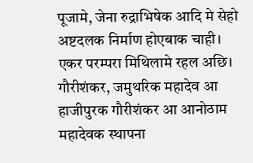पूजामे, जेना रुद्राभिषेक आदि मे सेहो अष्टदलक निर्माण होएबाक चाही। एकर परम्परा मिथिलामे रहल अछि। गौरीशंकर, जमुथरिक महादेव आ हाजीपुरक गौरीशंकर आ आनोठाम महादेवक स्थापना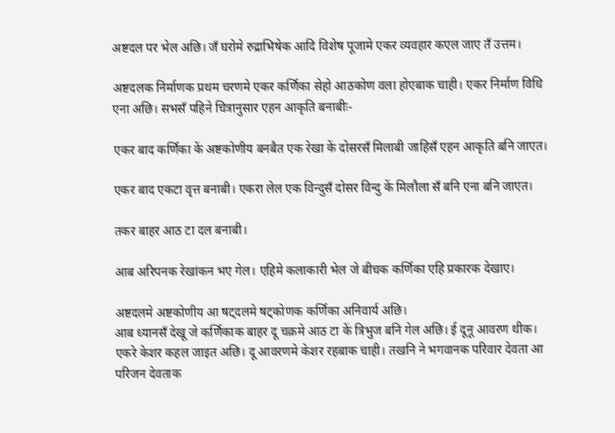अष्टदल पर भेल अछि। जँ घरोमे रुद्राभिषेक आदि विशेष पूजामे एकर व्यवहार कएल जाए तँ उत्तम।

अष्टदलक निर्माणक प्रथम चरणमे एकर कर्णिका सेहो आठकोण वला होएबाक चाही। एकर निर्माण विधि एना अछि। सभसँ पहिने चित्रानुसार एहन आकृति बनाबीः-

एकर बाद कर्णिका कें अष्टकोणीय बनबैत एक रेखा कें दोसरसँ मिलाबी जाहिसँ एहन आकृति बनि जाएत।

एकर बाद एकटा वृत्त बनाबी। एकरा लेल एक विन्दुसँ दोसर विन्दु कें मिलौला सँ बनि एना बनि जाएत।

तकर बाहर आठ टा दल बनाबी।

आब अरिपनक रेखांकन भए गेल। एहिमे कलाकारी भेल जे बीचक कर्णिका एहि प्रकारक देखाए।

अष्टदलमे अष्टकोणीय आ षट्दलमे षट्कोणक कर्णिका अनिवार्य अछि।
आब ध्यानसँ देखू जे कर्णिकाक बाहर दू चक्रमे आठ टा कें त्रिभुज बनि गेल अछि। ई दूनू आवरण थीक। एकरे केशर कहल जाइत अछि। दू आवरणमे केशर रहबाक चाही। तखनि ने भगवानक परिवार देवता आ परिजन देवताक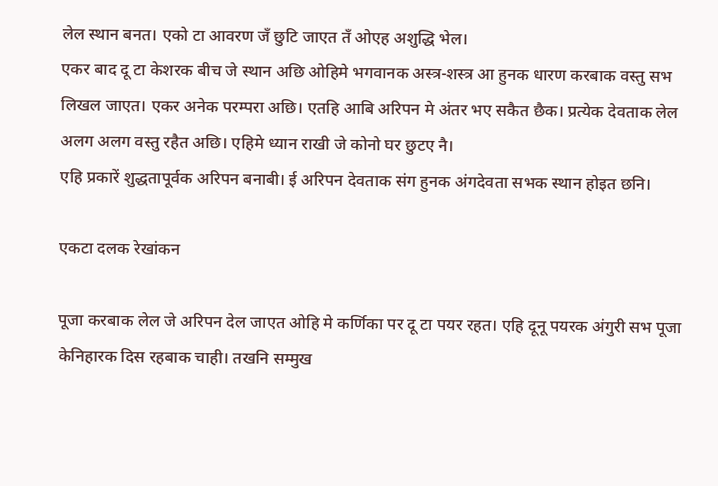लेल स्थान बनत। एको टा आवरण जँ छुटि जाएत तँ ओएह अशुद्धि भेल।
एकर बाद दू टा केशरक बीच जे स्थान अछि ओहिमे भगवानक अस्त्र-शस्त्र आ हुनक धारण करबाक वस्तु सभ लिखल जाएत। एकर अनेक परम्परा अछि। एतहि आबि अरिपन मे अंतर भए सकैत छैक। प्रत्येक देवताक लेल अलग अलग वस्तु रहैत अछि। एहिमे ध्यान राखी जे कोनो घर छुटए नै।
एहि प्रकारें शुद्धतापूर्वक अरिपन बनाबी। ई अरिपन देवताक संग हुनक अंगदेवता सभक स्थान होइत छनि।

एकटा दलक रेखांकन

पूजा करबाक लेल जे अरिपन देल जाएत ओहि मे कर्णिका पर दू टा पयर रहत। एहि दूनू पयरक अंगुरी सभ पूजा केनिहारक दिस रहबाक चाही। तखनि सम्मुख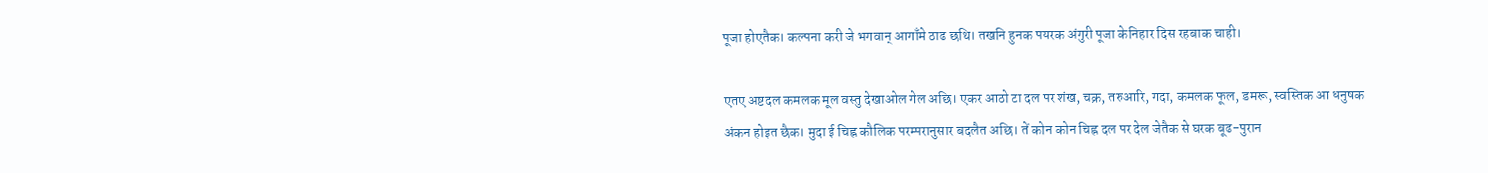पूजा होएतैक। कल्पना करी जे भगवान् आगाँमे ठाढ छथि। तखनि हुनक पयरक अंगुरी पूजा केनिहार दिस रहबाक चाही।

एतए अष्टदल कमलक मूल वस्तु देखाओल गेल अछि। एकर आठो टा दल पर शंख, चक्र, तरुआरि, गदा, कमलक फूल, डमरू, स्वस्तिक आ धनुषक अंकन होइत छैक। मुदा ई चिह्न कौलिक परम्परानुसार बदलैत अछि। तें कोन कोन चिह्न दल पर देल जेतैक से घरक बूढ-पुरान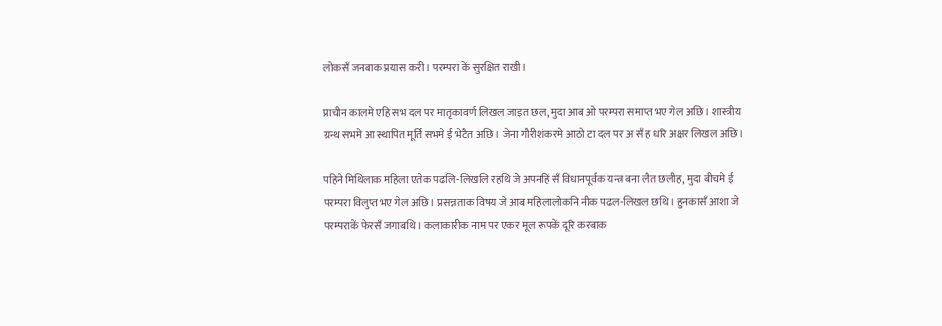लोकसँ जनबाक प्रयास करी। परम्परा कें सुरक्षित राखी।

प्राचीन कालमे एहि सभ दल पर मातृकावर्ण लिखल जाइत छल, मुदा आब ओ परम्परा समाप्त भए गेल अछि। शास्त्रीय ग्रन्थ सभमे आ स्थापित मूर्ति सभमे ई भेटैत अछि। जेना गौरीशंकरमे आठो टा दल पर अ सँ ह धरि अक्षर लिखल अछि।

पहिने मिथिलाक महिला एतेक पढलि-लिखलि रहथि जे अपनहिं सँ विधानपूर्वक यन्त्र बना लैत छलीह, मुदा बीचमे ई परम्परा विलुप्त भए गेल अछि। प्रसन्नताक विषय जे आब महिलालोकनि नीक पढल-लिखल छथि। हुनकासँ आशा जे परम्पराकें फेरसँ जगाबथि। कलाकारीक नाम पर एकर मूल रूपकें दूरि करबाक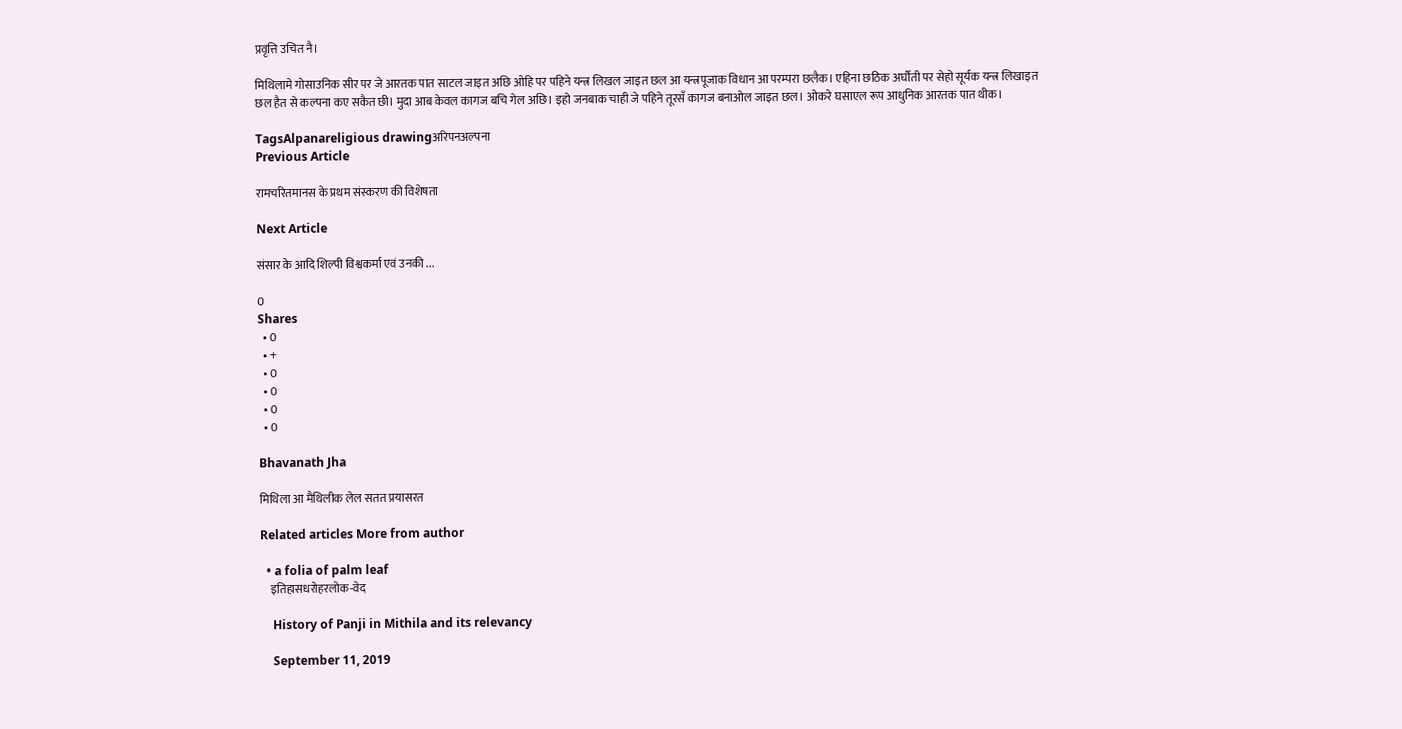प्रवृत्ति उचित नै।

मिथिलामे गोसाउनिक सीर पर जे आरतक पात साटल जाइत अछि ओहि पर पहिने यन्त्र लिखल जाइत छल आ यन्त्रपूजाक विधान आ परम्परा छलैक। एहिना छठिक अर्घौती पर सेहो सूर्यक यन्त्र लिखाइत छल हैत से कल्पना कए सकैत छी। मुदा आब केवल कागज बचि गेल अछि। इहो जनबाक चाही जे पहिने तूरसँ कागज बनाओल जाइत छल। ओकरे घसाएल रूप आधुनिक आरतक पात थीक।

TagsAlpanareligious drawingअरिपनअल्पना
Previous Article

रामचरितमानस के प्रथम संस्करण की विशेषता

Next Article

संसार के आदि शिल्पी विश्वकर्मा एवं उनकी ...

0
Shares
  • 0
  • +
  • 0
  • 0
  • 0
  • 0

Bhavanath Jha

मिथिला आ मैथिलीक लेल सतत प्रयासरत

Related articles More from author

  • a folia of palm leaf
    इतिहासधरोहरलोक-वेद

    History of Panji in Mithila and its relevancy

    September 11, 2019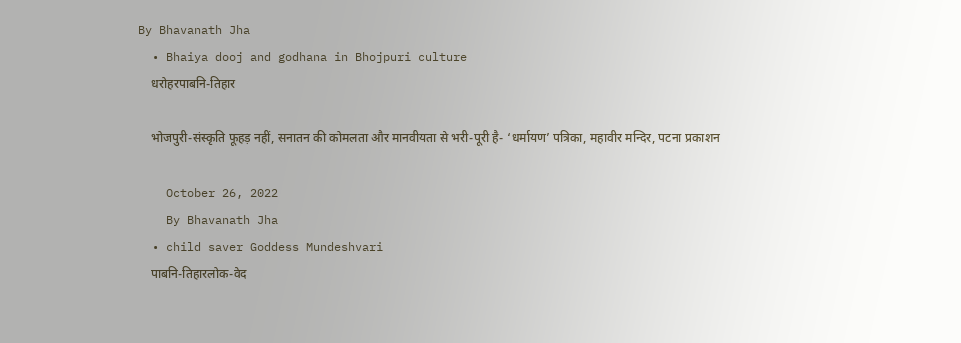By Bhavanath Jha
  • Bhaiya dooj and godhana in Bhojpuri culture
    धरोहरपाबनि-तिहार

    भोजपुरी-संस्कृति फूहड़ नहीं, सनातन की कोमलता और मानवीयता से भरी-पूरी है- ‘धर्मायण’ पत्रिका, महावीर मन्दिर, पटना प्रकाशन

    October 26, 2022
    By Bhavanath Jha
  • child saver Goddess Mundeshvari
    पाबनि-तिहारलोक-वेद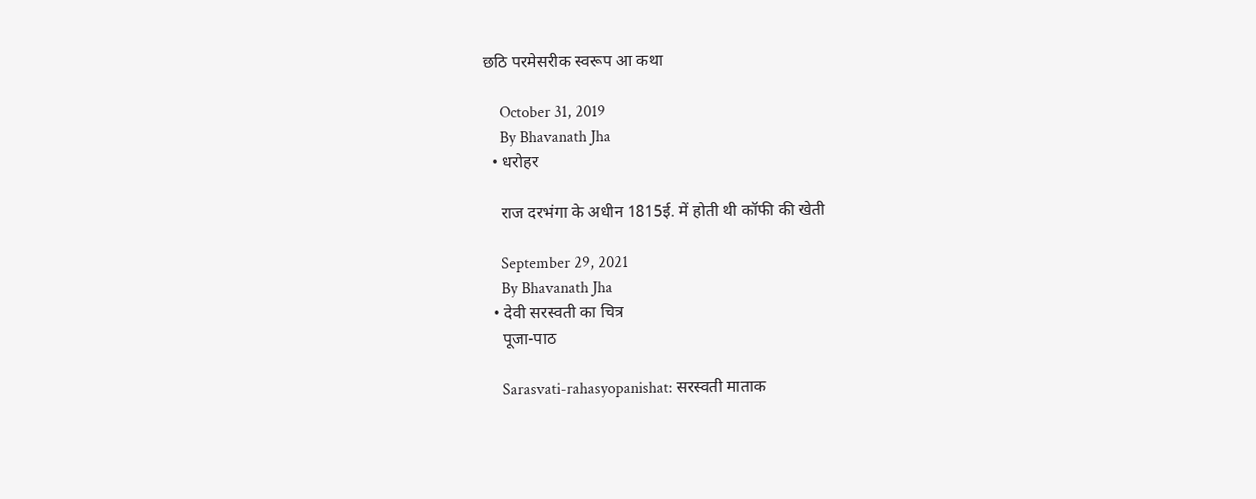छठि परमेसरीक स्वरूप आ कथा

    October 31, 2019
    By Bhavanath Jha
  • धरोहर

    राज दरभंगा के अधीन 1815ई. में होती थी कॉफी की खेती

    September 29, 2021
    By Bhavanath Jha
  • देवी सरस्वती का चित्र
    पूजा-पाठ

    Sarasvati-rahasyopanishat: सरस्वती माताक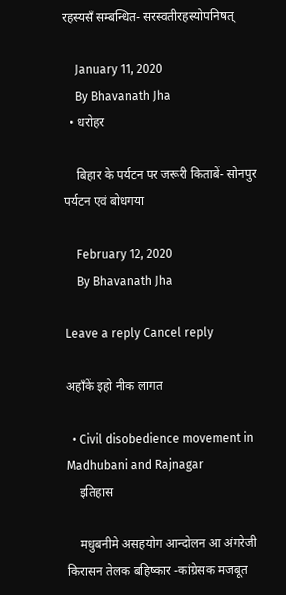रहस्यसँ सम्बन्धित- सरस्वतीरहस्योपनिषत्

    January 11, 2020
    By Bhavanath Jha
  • धरोहर

    बिहार के पर्यटन पर जरूरी किताबें- सोनपुर पर्यटन एवं बोधगया

    February 12, 2020
    By Bhavanath Jha

Leave a reply Cancel reply

अहाँकें इहो नीक लागत

  • Civil disobedience movement in Madhubani and Rajnagar
    इतिहास

    मधुबनीमे असहयोग आन्दोलन आ अंगरेजी किरासन तेलक बहिष्कार -कांग्रेसक मजबूत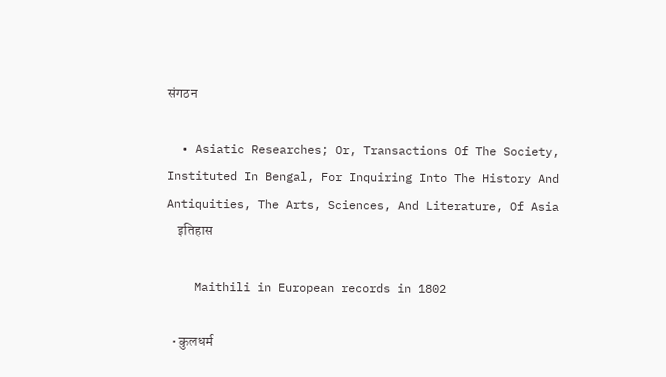संगठन

  • Asiatic Researches; Or, Transactions Of The Society, Instituted In Bengal, For Inquiring Into The History And Antiquities, The Arts, Sciences, And Literature, Of Asia
    इतिहास

    Maithili in European records in 1802

  • कुलधर्म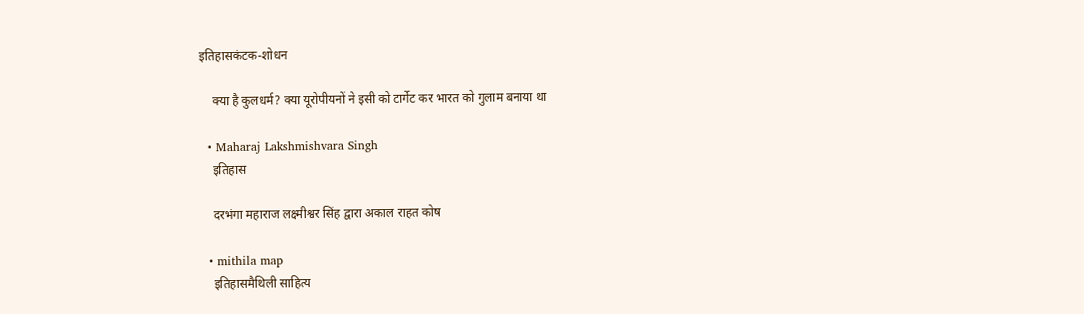इतिहासकंटक-शोधन

    क्या है कुलधर्म? क्या यूरोपीयनों ने इसी को टार्गेट कर भारत को गुलाम बनाया था

  • Maharaj Lakshmishvara Singh
    इतिहास

    दरभंगा महाराज लक्ष्मीश्वर सिंह द्वारा अकाल राहत कोष

  • mithila map
    इतिहासमैथिली साहित्य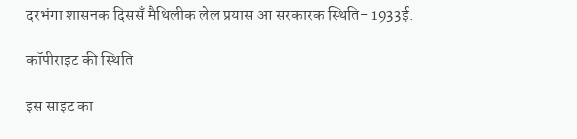दरभंगा शासनक दिससँ मैथिलीक लेल प्रयास आ सरकारक स्थिति- 1933ई.

कॉपीराइट की स्थिति

इस साइट का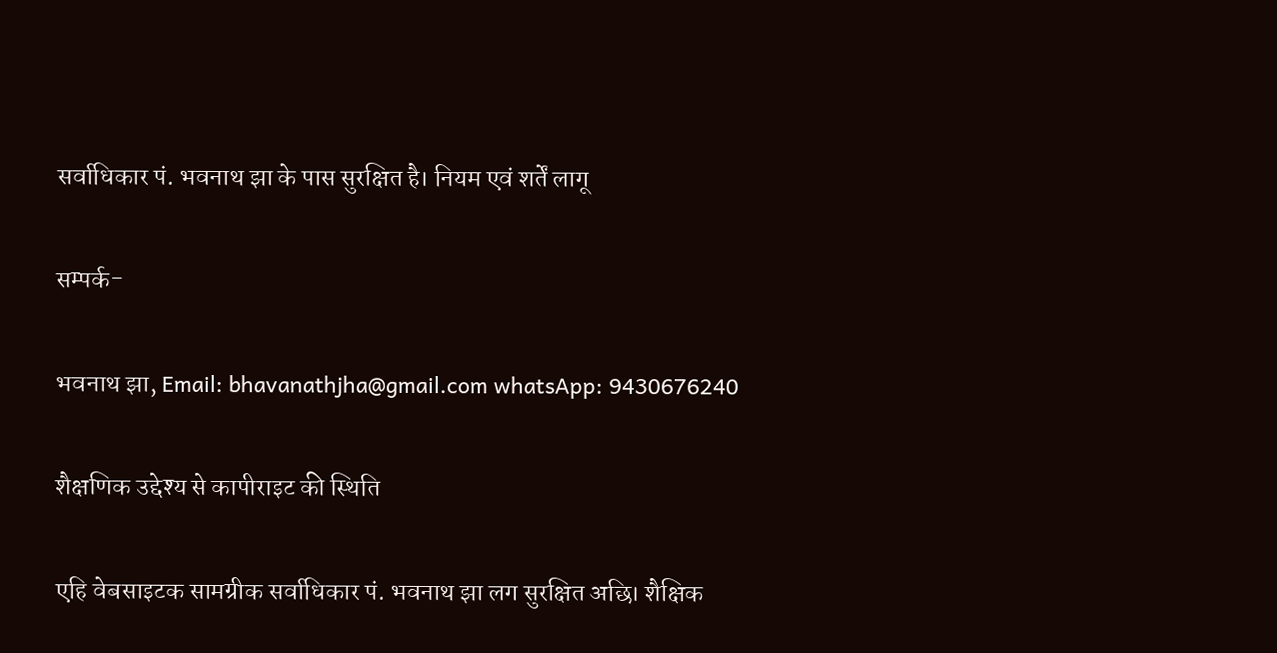सर्वाधिकार पं. भवनाथ झा के पास सुरक्षित है। नियम एवं शर्तें लागू

सम्पर्क-

भवनाथ झा, Email: bhavanathjha@gmail.com whatsApp: 9430676240

शैक्षणिक उद्देश्य से कापीराइट की स्थिति

एहि वेबसाइटक सामग्रीक सर्वाधिकार पं. भवनाथ झा लग सुरक्षित अछि। शैक्षिक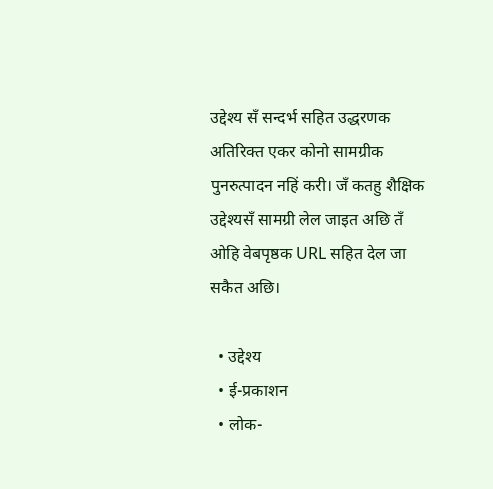उद्देश्य सँ सन्दर्भ सहित उद्धरणक अतिरिक्त एकर कोनो सामग्रीक पुनरुत्पादन नहिं करी। जँ कतहु शैक्षिक उद्देश्यसँ सामग्री लेल जाइत अछि तँ ओहि वेबपृष्ठक URL सहित देल जा सकैत अछि।

  • उद्देश्य
  • ई-प्रकाशन
  • लोक-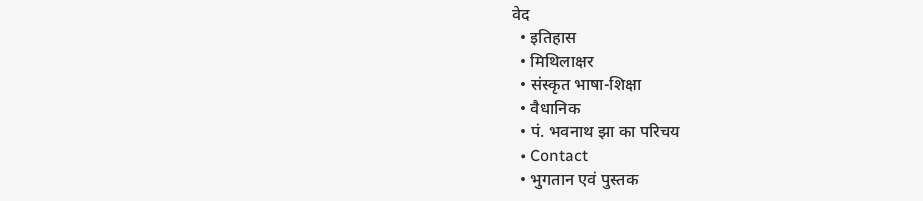वेद
  • इतिहास
  • मिथिलाक्षर
  • संस्कृत भाषा-शिक्षा
  • वैधानिक
  • पं. भवनाथ झा का परिचय
  • Contact
  • भुगतान एवं पुस्तक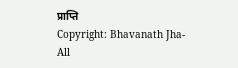प्राप्ति
Copyright: Bhavanath Jha- All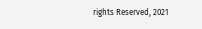rights Reserved, 2021